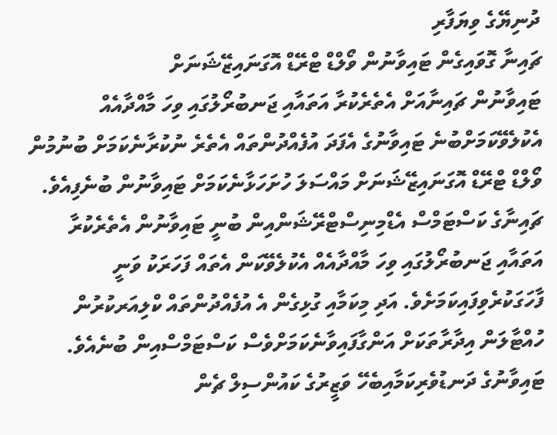ދުނިޔޭގެ ވިޔަފާރި
ޗައިނާ ގޮވައިގެން ޓައިވާނުން ވޯލްޑް ޓްރޭޑް އޮގަނައިޒޭޝަނަށް
ޓައިވާނުން ޗައިނާއަށް އެތެރެކުރާ އަތައާއި ޖަނބުރޯލުގައި ވިހަ މާއްދާއެއް އެކުލެވޭކަމަށްބުނެ ޓައިވާނުގެ އެފަދަ އުފެއްދުންތައް އެތެރެ ނުކުރާނެކަމަށް ބުނުމުން ވޯލްޑް ޓްރޭޑް އޮގަނައިޒޭޝަނަށް މައްސަލަ ހުށަހަޅާނެކަމަށް ޓައިވާނުން ބުނެފިއެވެ.
ޗައިނާގެ ކަސްޓަމްސް އެޑްމިނިސްޓްރޭޝަންއިން ބުނީ ޓައިވާނުން އެތެރެކުރާ އަތައާއި ޖަނބުރޯލުގައި ވިހަ މާއްދާއެއް އެކުލެވޭކަން އެތައް ފަހަރަކު ވަނީ ފާހަގަކުރެވިފައިކަމަށެވެ. އަދި މިކަމާއި ގުޅިގެން އެ އުފެއްދުންތައް ކްލިއަރކުރުން ހުއްޓާލަން އިދާރާތަކަށް އަންގާފައިވާނެކަމަށްވެސް ކަސްޓަމްސްއިން ބުނެއެވެ.
ޓައިވާނުގެ ދަނޑުވެރިކަމާއިބެހޭ ވަޒީރުގެ ކައުންސިލް ޗެން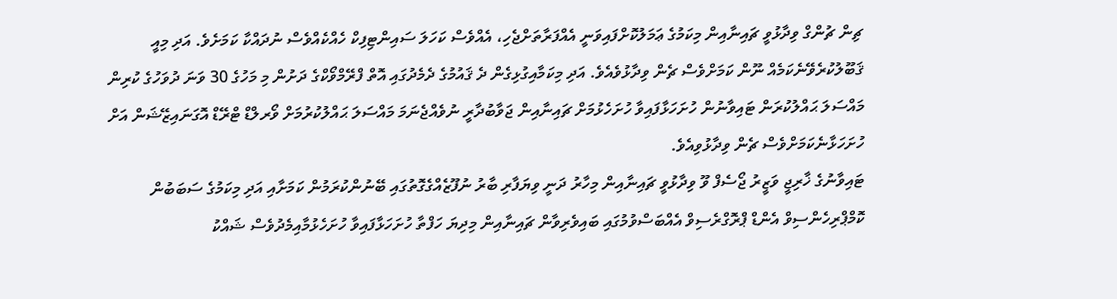ޗިން ޗުންގް ވިދާޅުވީ ޗައިނާއިން މިކަމުގެ ޢަމަލުކޮށްފައިވަނީ އެއްފަރާތަށްޖެހި، އެއްވެސް ކަހަލަ ސައިންޓިފިކް ހެއްކެއްވެސް ނުދައްކާ ކަމަށެވެ. އަދި މިއީ ޤަބޫލުކުރެވޭނެކަމެއް ނޫން ކަމަށްވެސް ޗެން ވިދާޅުވެއެވެ. އަދި މިކަމާއިގުޅިގެން ދެ ޤައުމުގެ ދެމެދުގައި އޮތް ފްރޭމްވޯކްގެ ދަށުން މި މަހުގެ 30 ވަނަ ދުވަހުގެ ކުރިން މައްސަލަ ޙައްލުކުރަން ޓައިވާނުން ހުށަހަޅާފައިވާ ހުށަހެޅުމަށް ޗައިނާއިން ޖަވާބުދާރީ ނުވެއްޖެނަމަ މައްސަލަ ޙައްލުކުރުމަށް ވޯރލްޑް ޓްރޭޑް އޮގަނައިޒޭޝަން އަށް ހުށަހަޅާނެކަމަށްވެސް ޗެން ވިދާޅުވިއެވެ.
ޓައިވާނުގެ ޚާރިޖީ ވަޒީރު ޖޯސެފް ވޫ ވިދާޅުވީ ޗައިނާއިން މިހާރު ދަނީ ވިޔަފާރި ބާރު ނުފޫޒެއްގެގޮތުގައި ބޭނުންކުރަމުން ކަމަށާއި އަދި މިކަމުގެ ސަބަބުން ކޮމްޕްރިހެންސިވް އެންޑް ޕްރޮގްރެސިވް އެއްބަސްވުމުގައި ބައިވެރިވާން ޗައިނާއިން މިދިޔަ ހަފްތާ ހުށަހަޅާފައިވާ ހުށަހެޅުމާއިމެދުވެސް ޝައްކު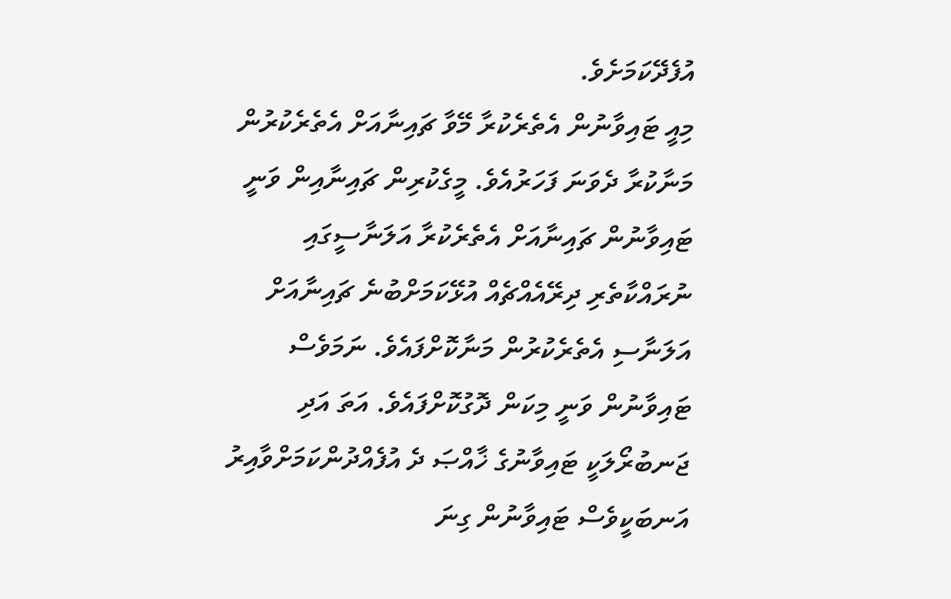އުފެދޭކަމަށެވެ.
މިއީ ޓައިވާނުން އެތެރެކުރާ މޭވާ ޗައިނާއަށް އެތެރެކުރުން މަނާކުރާ ދެވަނަ ފަހަރުއެވެ. މީގެކުރިން ޗައިނާއިން ވަނީ ޓައިވާނުން ޗައިނާއަށް އެތެރެކުރާ އަލަނާސީގައި ނުރައްކާތެރި ދިރޭއެއްޗެއް އުޅޭކަމަށްބުނެ ޗައިނާއަށް އަލަނާސި އެތެރެކުރުން މަނާކޮށްފައެވެ. ނަމަވެސް ޓައިވާނުން ވަނީ މިކަން ދޮގުކޮށްފައެވެ. އަތަ އަދި ޖަނބުރޯލަކީ ޓައިވާނުގެ ޚާއްޞަ ދެ އުފެއްދުންކަމަށްވާއިރު އަނބަކީވެސް ޓައިވާނުން ގިނަ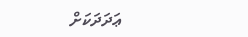ޢަދަދަކަށް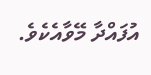އުފައްދާ މޭވާއެކެވެ.